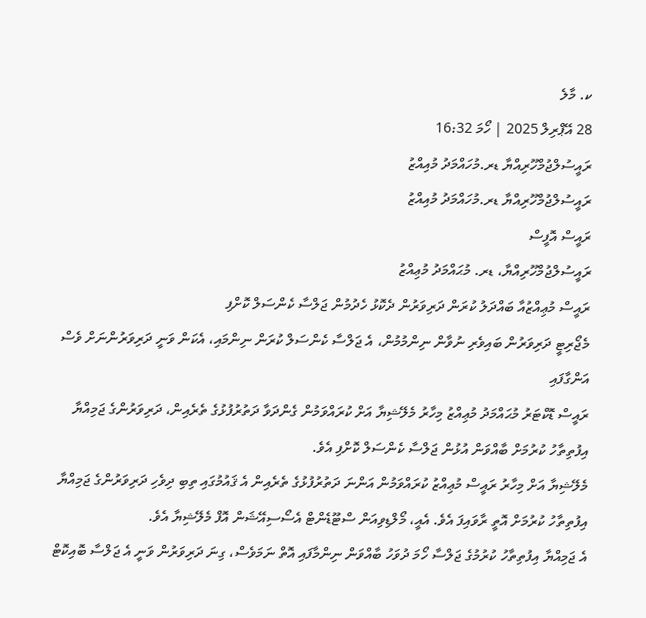ކ. މާލެ
28 އޭޕްރިލް 2025 | ހޯމަ 16:32
ރައީސުލްޖުމްހޫރިއްޔާ ޑރ.މުހައްމަދު މުއިއްޒު
ރައީސުލްޖުމްހޫރިއްޔާ ޑރ.މުހައްމަދު މުއިއްޒު
ރައީސް އޮފީސް
ރައީސުލްޖުމްހޫރިއްޔާ، ޑރ. މުޙައްމަދު މުޢިއްޒު
ރައީސް މުޢިއްޒުއާ ބައްދަލު ކުރަން ދަރިވަރުން ދެކޮޅު ހެދުމުން ޖަލްސާ ކެންސަލް ކޮށްފި
މެޖޯރިޓީ ދަރިވަރުން ބައިވެރި ނުވާން ނިންމުމުން، އެ ޖަލްސާ ކެންސަލް ކުރަން ނިންމައި، އެކަން ވަނީ ދަރިވަރުންނަށް ވެސް އަންގާފައި
ރައީސް ޑޮކްޓަރު މުޙައްމަދު މުޢިއްޒު މިހާރު މެލޭޝިޔާ އަށް ކުރައްވަމުން ގެންދަވާ ދަތުރުފުޅުގެ ތެރެއިން، ދަރިވަރުންގެ ޖަމިއްޔާ އިފުތިތާހު ކުރުމަށް ބާއްވަން އުޅުން ޖަލްސާ ކެންސަލް ކޮށްފި އެވެ.
މެލޭޝިޔާ އަށް މިހާރު ރައީސް މުޢިއްޒު ކުރައްވަމުން އަންނަ ދަތުރުފުޅުގެ ތެރެއިން އެ ޤައުމުގައި ތިބި ދިވެހި ދަރިވަރުންގެ ޖަމިއްޔާ އިފުތިތާހު ކުރުމަށް އޮތީ ރާވައިފަ އެވެ. އެއީ، މޯލްޑިވިއަން ސްޓޫޑެންޓް އެސޯސިއޭޝަން އޮފް މެލޭޝިޔާ އެވެ.
އެ ޖަމިއްޔާ އިފުތިތާހު ކުރުމުގެ ޖަލްސާ ހޯމަ ދުވަހު ބާއްވަން ނިންމާފައި އޮތް ނަމަވެސް، ގިނަ ދަރިވަރުން ވަނީ އެ ޖަލްސާ ބޮއިކޮޓް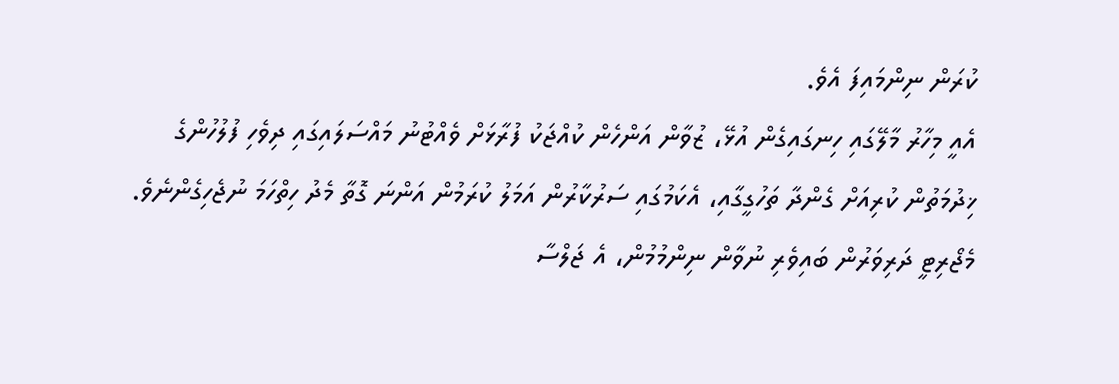ކުރަން ނިންމައިފަ އެވެ.
އެއީ މިހާރު މާލޭގައި ހިނގައިގެން އުޅޭ، ޒުވާން އަންހެން ކުއްޖަކު ފުރާޅަށް ވެއްޓުނު މައްސަލައިގައި ދިވެހި ފުލުހުންގެ ޚިދުމަތުން ކުރިއަށް ގެންދާ ތަހުގީގާއި، އެކަމުގައި ސަރުކާރުން އަމަލު ކުރަމުން އަންނަ ގޮތާ މެދު ހިތްހަމަ ނުޖެހިގެންނެވެ.
މެޖޯރިޓީ ދަރިވަރުން ބައިވެރި ނުވާން ނިންމުމުން، އެ ޖަލްސާ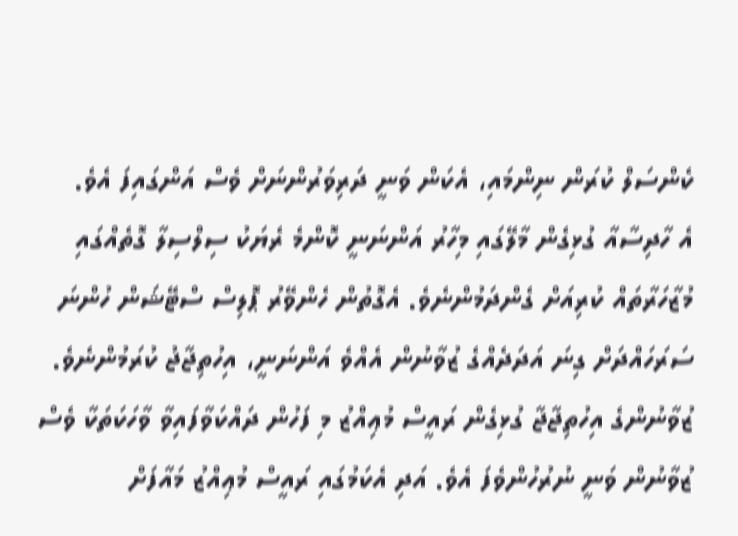ކެންސަލް ކުރަން ނިންމައި، އެކަން ވަނީ ދަރިވަރުންނަށް ވެސް އަންގައިފަ އެވެ.
އެ ހާދިސާއާ ގުޅިގެން މާލޭގައި މިހާރު އަންނަނީ ކޮންމެ ރެޔަކު ސިލްސިލާ ގޮތެއްގައި މުޒާހަރާތައް ކުރިއަށް ގެންދަމުންނެވެ. އެގޮތުން ހެންވޭރު ޕޮލިސް ސްޓޭޝަން ހުންނަ ސަރަހައްދަށް ގިނަ އަދަދެއްގެ ޒުވާނުން އެއްވެ އަންނަނީ، އިހުތިޖާޖު ކުރަމުންނެވެ.
ޒުވާނުންގެ އިހުތިޖާޖާ ގުޅިގެން ރައީސް މުޢިއްޒު މި ފަހުން ދައްކަވާފައިވާ ވާހަކަތަކާ ވެސް ޒުވާނުން ވަނީ ނުރުހުންވެފަ އެވެ. އަދި އެކަމުގައި ރައީސް މުޢިއްޒު މައާފަށް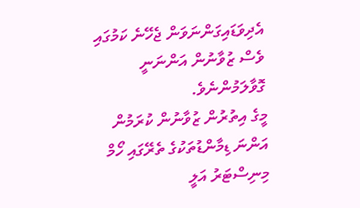އެދިވަޑައިގަންނަވަން ޖެހޭނެ ކަމުގައި ވެސް ޒުވާނުން އަންނަނީ ގޮވާލަމުންނެވެ.
މީގެ އިތުރުން ޒުވާނުން ކުރަމުން އަންނަ ޑިމާންޑުތަކުގެ ތެރޭގައި ހޯމް މިނިސްޓަރު އަލީ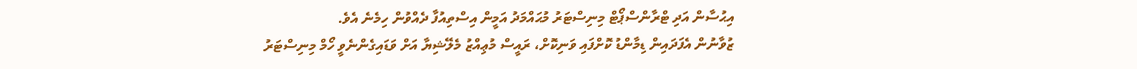އިޙުސާން އަދި ޓްރާންސްޕޯޓް މިނިސްޓަރު މުޙައްމަދު އަމީން އިސްތިއުފާ ދެއްވުން ހިމެނެ އެވެ.
ޒުވާނުން އެފަދައިން ޑިމާންޑު ކޮށްފައި ވަނިކޮށް، ރައީސް މުޢިއްޒު މެލޭޝިޔާ އަށް ވަޑައިގެންނެވީ ހޯމް މިނިސްޓަރު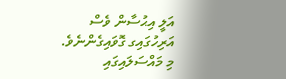އަލީ އިޙުސާން ވެސް އަރިހުގައިގ ގޮވައިގެންނެވެ.
މި މައްސަލައިގައި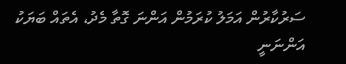ސަރުކާރުން އަމަލު ކުރަމުން އަންނަ ގޮތާ މެދު، އެތައް ބަޔަކު އަންނަނީ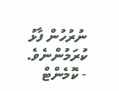ނުރުހުން ފާޅު ކުރަމުންނެވެ.
- ކޮމެންޓް